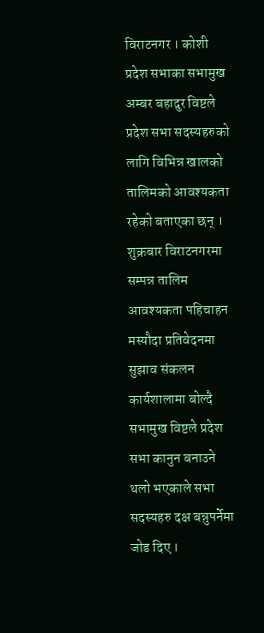विराटनगर । कोशी प्रदेश सभाका सभामुख अम्बर बहादुर विष्टले प्रदेश सभा सदस्यहरुको लागि विभिन्न खालको तालिमको आवश्यकता रहेको बताएका छन् ।
शुक्रबार विराटनगरमा सम्पन्न तालिम आवश्यकता पहिचाहन मस्यौदा प्रतिवेदनमा सुझाव संकलन कार्यशालामा बोल्दै सभामुख विष्टले प्रदेश सभा कानुन बनाउने थलो भएकाले सभा सदस्यहरु दक्ष बन्नुपर्नेमा जोड दिए ।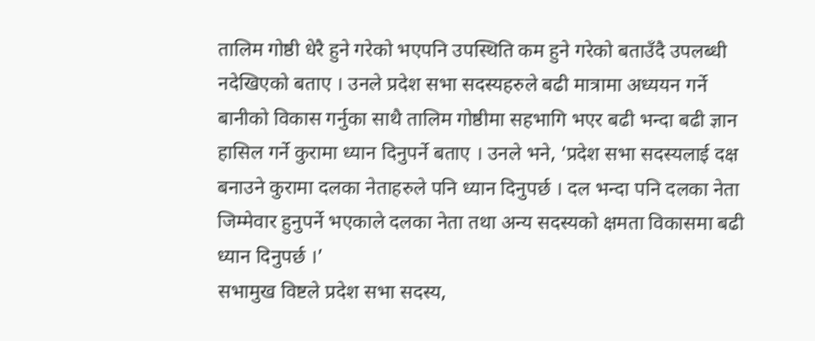तालिम गोष्ठी धेरै हुने गरेको भएपनि उपस्थिति कम हुने गरेको बताउँदै उपलब्धी नदेखिएको बताए । उनले प्रदेश सभा सदस्यहरुले बढी मात्रामा अध्ययन गर्ने बानीको विकास गर्नुका साथै तालिम गोष्ठीमा सहभागि भएर बढी भन्दा बढी ज्ञान हासिल गर्ने कुरामा ध्यान दिनुपर्ने बताए । उनले भने, ‘प्रदेश सभा सदस्यलाई दक्ष बनाउने कुरामा दलका नेताहरुले पनि ध्यान दिनुपर्छ । दल भन्दा पनि दलका नेता जिम्मेवार हुनुपर्ने भएकाले दलका नेता तथा अन्य सदस्यको क्षमता विकासमा बढी ध्यान दिनुपर्छ ।’
सभामुख विष्टले प्रदेश सभा सदस्य,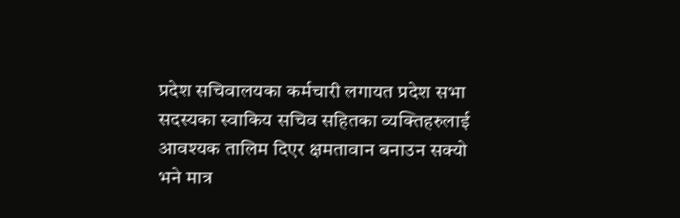प्रदेश सचिवालयका कर्मचारी लगायत प्रदेश सभा सदस्यका स्वाकिय सचिव सहितका व्यक्तिहरुलाई आवश्यक तालिम दिएर क्षमतावान बनाउन सक्यो भने मात्र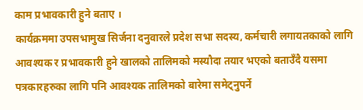काम प्रभावकारी हुने बताए ।
कार्यक्रममा उपसभामुख सिर्जना दनुवारले प्रदेश सभा सदस्य, कर्मचारी लगायतकाको लागि आवश्यक र प्रभावकारी हुने खालको तालिमको मस्यौदा तयार भएको बताउँदै यसमा पत्रकारहरुका लागि पनि आवश्यक तालिमको बारेमा समेट्नुपर्ने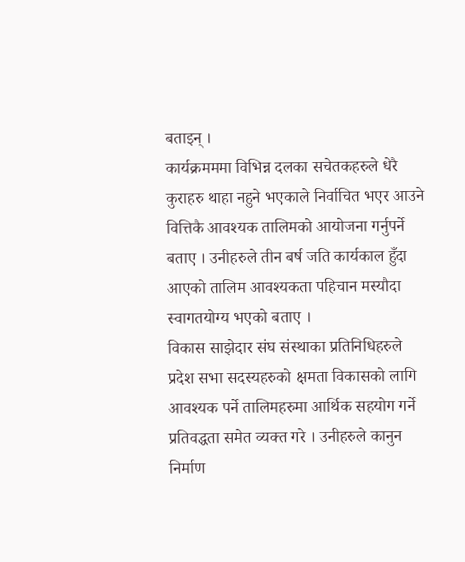बताइन् ।
कार्यक्रमममा विभिन्न दलका सचेतकहरुले धेरै कुराहरु थाहा नहुने भएकाले निर्वाचित भएर आउने वित्तिकै आवश्यक तालिमको आयोजना गर्नुपर्ने बताए । उनीहरुले तीन बर्ष जति कार्यकाल हुँदा आएको तालिम आवश्यकता पहिचान मस्यौदा स्वागतयोग्य भएको बताए ।
विकास साझेदार संघ संस्थाका प्रतिनिधिहरुले प्रदेश सभा सदस्यहरुको क्षमता विकासको लागि आवश्यक पर्ने तालिमहरुमा आर्थिक सहयोग गर्ने प्रतिवद्धता समेत व्यक्त गरे । उनीहरुले कानुन निर्माण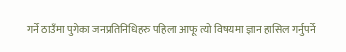गर्ने ठाउँमा पुगेका जनप्रतिनिधिहरु पहिला आफू त्यो विषयमा ज्ञान हासिल गर्नुपर्ने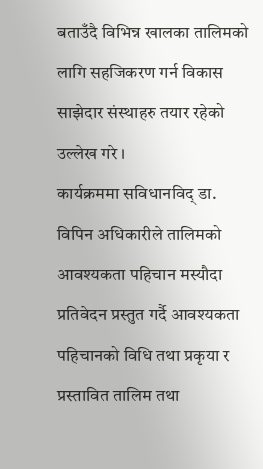बताउँदै विभिन्न खालका तालिमको लागि सहजिकरण गर्न विकास साझेदार संस्थाहरु तयार रहेको उल्लेख गरे ।
कार्यक्रममा सविधानविद् डा. विपिन अधिकारीले तालिमको आवश्यकता पहिचान मस्यौदा प्रतिवेदन प्रस्तुत गर्दै आवश्यकता पहिचानको विधि तथा प्रकृया र प्रस्तावित तालिम तथा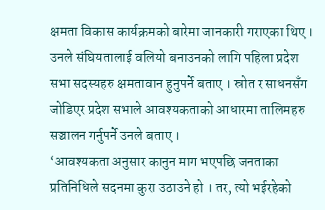क्षमता विकास कार्यक्रमको बारेमा जानकारी गराएका थिए । उनले संघियतालाई वलियो बनाउनको लागि पहिला प्रदेश सभा सदस्यहरु क्षमतावान हुनुपर्ने बताए । स्रोत र साधनसँग जोडिएर प्रदेश सभाले आवश्यकताको आधारमा तालिमहरु सञ्चालन गर्नुपर्ने उनले बताए ।
‘आवश्यकता अनुसार कानुन माग भएपछि जनताका प्रतिनिधिले सदनमा कुरा उठाउने हो । तर, त्यो भईरहेको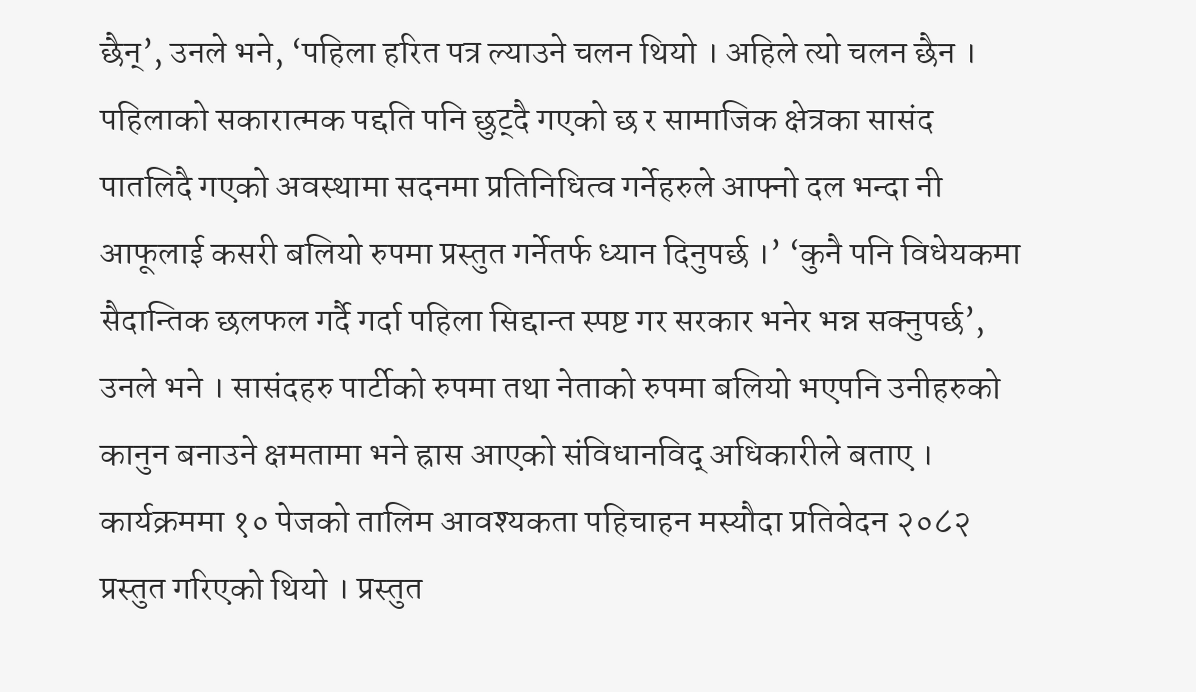छैन्’, उनले भने, ‘पहिला हरित पत्र ल्याउने चलन थियो । अहिले त्यो चलन छैन । पहिलाको सकारात्मक पद्दति पनि छुट्दै गएको छ र सामाजिक क्षेत्रका सासंद पातलिदै गएको अवस्थामा सदनमा प्रतिनिधित्व गर्नेहरुले आफ्नो दल भन्दा नी आफूलाई कसरी बलियो रुपमा प्रस्तुत गर्नेतर्फ ध्यान दिनुपर्छ ।’ ‘कुनै पनि विधेयकमा सैदान्तिक छलफल गर्दै गर्दा पहिला सिद्दान्त स्पष्ट गर सरकार भनेर भन्न सक्नुपर्छ’, उनले भने । सासंदहरु पार्टीको रुपमा तथा नेताको रुपमा बलियो भएपनि उनीहरुको कानुन बनाउने क्षमतामा भने ह्रास आएको संविधानविद् अधिकारीले बताए ।
कार्यक्रममा १० पेजको तालिम आवश्यकता पहिचाहन मस्यौदा प्रतिवेदन २०८२ प्रस्तुत गरिएको थियो । प्रस्तुत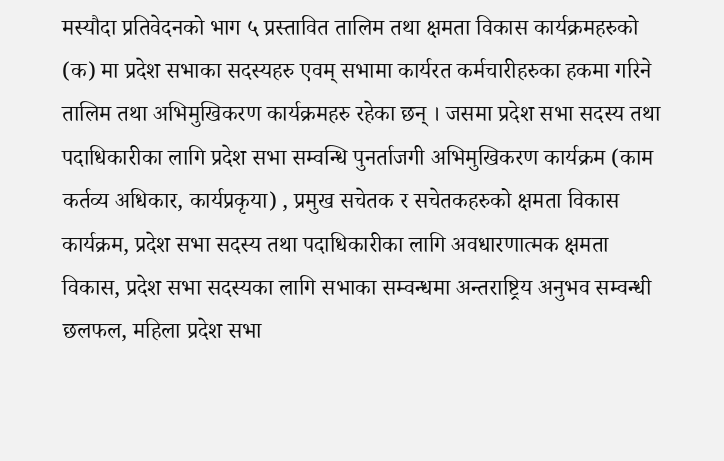मस्यौदा प्रतिवेदनको भाग ५ प्रस्तावित तालिम तथा क्षमता विकास कार्यक्रमहरुको (क) मा प्रदेश सभाका सदस्यहरु एवम् सभामा कार्यरत कर्मचारीहरुका हकमा गरिने तालिम तथा अभिमुखिकरण कार्यक्रमहरु रहेका छन् । जसमा प्रदेश सभा सदस्य तथा पदाधिकारीका लागि प्रदेश सभा सम्वन्धि पुनर्ताजगी अभिमुखिकरण कार्यक्रम (काम कर्तव्य अधिकार, कार्यप्रकृया) , प्रमुख सचेतक र सचेतकहरुको क्षमता विकास कार्यक्रम, प्रदेश सभा सदस्य तथा पदाधिकारीका लागि अवधारणात्मक क्षमता विकास, प्रदेश सभा सदस्यका लागि सभाका सम्वन्धमा अन्तराष्ट्रिय अनुभव सम्वन्धी छलफल, महिला प्रदेश सभा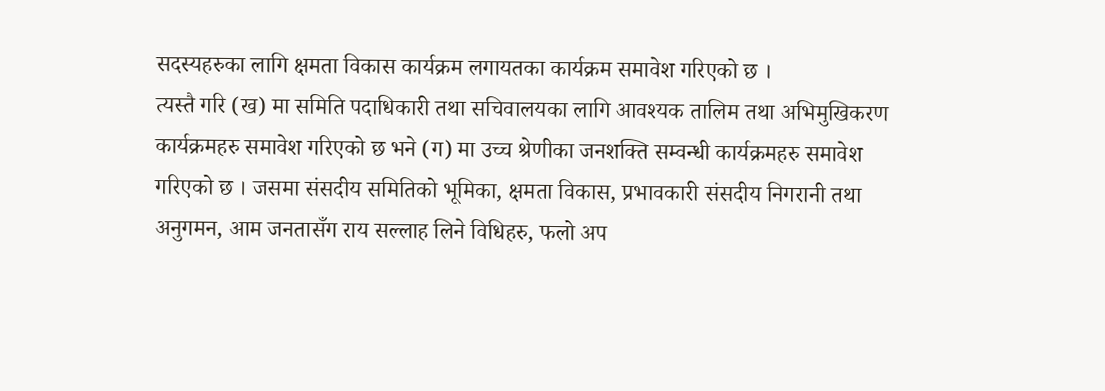सदस्यहरुका लागि क्षमता विकास कार्यक्रम लगायतका कार्यक्रम समावेश गरिएको छ ।
त्यस्तै गरि (ख) मा समिति पदाधिकारी तथा सचिवालयका लागि आवश्यक तालिम तथा अभिमुखिकरण कार्यक्रमहरु समावेश गरिएको छ भने (ग) मा उच्च श्रेणीका जनशक्ति सम्वन्धी कार्यक्रमहरु समावेश गरिएको छ । जसमा संसदीय समितिको भूमिका, क्षमता विकास, प्रभावकारी संसदीय निगरानी तथा अनुगमन, आम जनतासँग राय सल्लाह लिने विधिहरु, फलो अप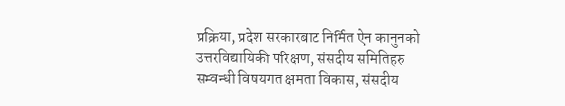प्रक्रिया, प्रदेश सरकारबाट निर्मित ऐन कानुनको उत्तरविद्यायिकी परिक्षण, संसदीय समितिहरु सम्वन्धी विषयगत क्षमता विकास, संसदीय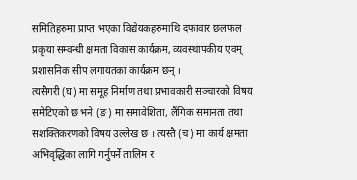समितिहरुमा प्राप्त भएका विद्येयकहरुमाथि दफावार छलफल प्रकृया सम्वन्धी क्षमता विकास कार्यक्रम, व्यवस्थापकीय एवम् प्रशासनिक सीप लगायतका कार्यक्रम छन् ।
त्यसैगरी (घ) मा समूह निर्माण तथा प्रभावकारी सञ्चारको विषय समेटिएको छ भने (ङ) मा समावेशिता, लैंगिक समानता तथा सशक्तिकरणको विषय उल्लेख छ । त्यस्तै (च) मा कार्य क्षमता अभिवृद्धिका लागि गर्नुपर्ने तालिम र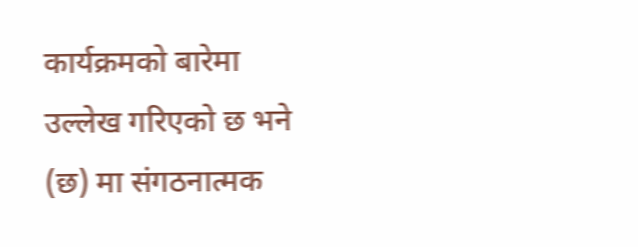कार्यक्रमको बारेमा उल्लेख गरिएको छ भने (छ) मा संगठनात्मक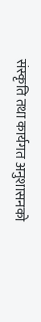संस्कृति तथा कार्यगत अनुशासनको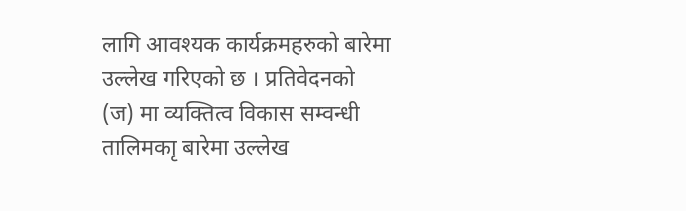लागि आवश्यक कार्यक्रमहरुको बारेमा उल्लेख गरिएको छ । प्रतिवेदनको (ज) मा व्यक्तित्व विकास सम्वन्धी तालिमकाृ बारेमा उल्लेख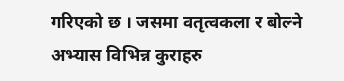गरिएको छ । जसमा वतृत्वकला र बोल्ने अभ्यास विभिन्न कुराहरु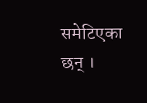समेटिएका छन् ।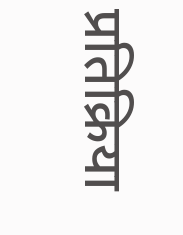प्रतिक्रिया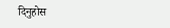दिनुहोस